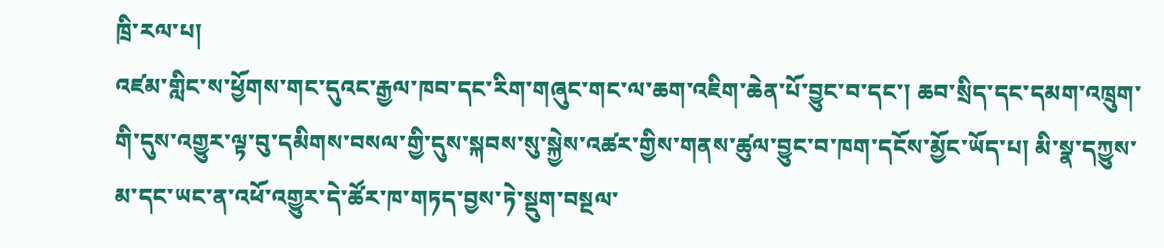ཁྲི་རལ་པ།
འཛམ་གླིང་ས་ཕྱོགས་གང་དུའང་རྒྱལ་ཁབ་དང་རིག་གཞུང་གང་ལ་ཆག་འཇིག་ཆེན་པོ་བྱུང་བ་དང་། ཆབ་སྲིད་དང་དམག་འཁྲུག་གི་དུས་འགྱུར་ལྟ་བུ་དམིགས་བསལ་གྱི་དུས་སྐབས་སུ་སྐྱེས་འཚར་གྱིས་གནས་ཚུལ་བྱུང་བ་ཁག་དངོས་མྱོང་ཡོད་པ། མི་སྣ་དཀྱུས་མ་དང་ཡང་ན་འཕོ་འགྱུར་དེ་ཚོར་ཁ་གཏད་བྱས་ཏེ་སྡུག་བསྔལ་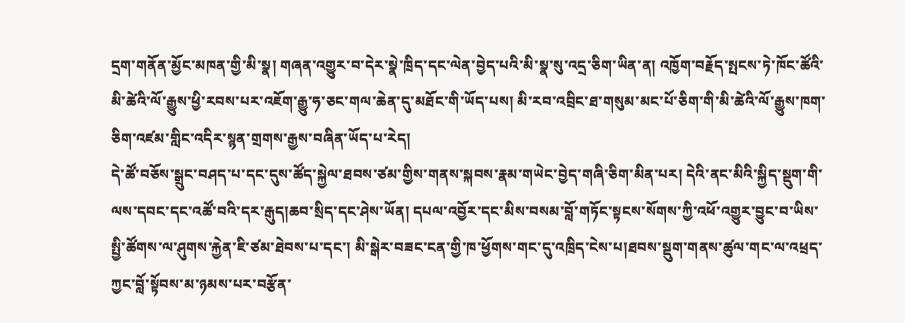དྲག་གནོན་མྱོང་མཁན་གྱི་མི་སྣ། གཞན་འགྱུར་བ་དེར་སྣེ་ཁྲིད་དང་ལེན་བྱེད་པའི་མི་སྣ་སུ་འདྲ་ཅིག་ཡིན་ན། འཁྱོག་བརྗོད་སྤངས་ཏེ་ཁོང་ཚོའི་མི་ཚེའི་ལོ་རྒྱུས་ཕྱི་རབས་པར་འཇོག་རྒྱུ་ཧ་ཅང་གལ་ཆེན་དུ་མཐོང་གི་ཡོད་པས། མི་རབ་འབྲིང་ཐ་གསུམ་མང་པོ་ཅིག་གི་མི་ཚེའི་ལོ་རྒྱུས་ཁག་ཅིག་འཛམ་གླིང་འདིར་སྙན་གྲགས་རྒྱས་བཞིན་ཡོད་པ་རེད།
དེ་ཚོ་བཅོས་སྒྲུང་བཤད་པ་དང་དུས་ཚོད་སྐྱེལ་ཐབས་ཙམ་གྱིས་གནས་སྐབས་རྣམ་གཡེང་བྱེད་གཞི་ཅིག་མིན་པར། དེའི་ནང་མིའི་སྐྱིད་སྡུག་གི་ལས་དབང་དང་འཚོ་བའི་དར་རྒུད།ཆབ་སྲིད་དང་ཤེས་ཡོན། དཔལ་འབྱོར་དང་མིས་བསམ་བློ་གཏོང་སྟངས་སོགས་ཀྱི་འཕོ་འགྱུར་བྱུང་བ་ཡིས་སྤྱི་ཚོགས་ལ་ཤུགས་རྐྱེན་ཇི་ཙམ་ཐེབས་པ་དང་། མི་སྒེར་བཟང་ངན་གྱི་ཁ་ཕྱོགས་གང་དུ་འཁྲིད་ངེས་པ།ཐབས་སྡུག་གནས་ཚུལ་གང་ལ་འཕྲད་ཀྱང་བློ་སྟོབས་མ་ཉམས་པར་བརྩོན་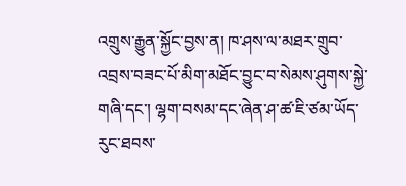འགྲུས་རྒྱུན་སྐྱོང་བྱས་ན། ཁ་ཤས་ལ་མཐར་གྲུབ་འབྲས་བཟང་པོ་མིག་མཐོང་བྱུང་བ་སེམས་ཤུགས་སྐྱེ་གཞི་དང་། ལྷག་བསམ་དང་ཞེན་ཤ་ཚ་ཇི་ཙམ་ཡོད་རུང་ཐབས་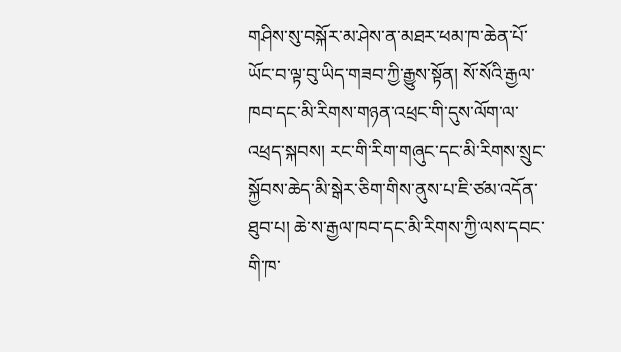གཤིས་སུ་བསྐོར་མ་ཤེས་ན་མཐར་ཕམ་ཁ་ཆེན་པོ་ཡོང་བ་ལྟ་བུ་ཡིད་གཟབ་ཀྱི་རྒྱུས་སྟོན། སོ་སོའི་རྒྱལ་ཁབ་དང་མི་རིགས་གཉན་འཕྲང་གི་དུས་ལོག་ལ་འཕྲད་སྐབས། རང་གི་རིག་གཞུང་དང་མི་རིགས་སྲུང་སྐྱོབས་ཆེད་མི་སྒེར་ཅིག་གིས་ནུས་པ་ཇི་ཙམ་འདོན་ཐུབ་པ། ཆེ་ས་རྒྱལ་ཁབ་དང་མི་རིགས་ཀྱི་ལས་དབང་གི་ཁ་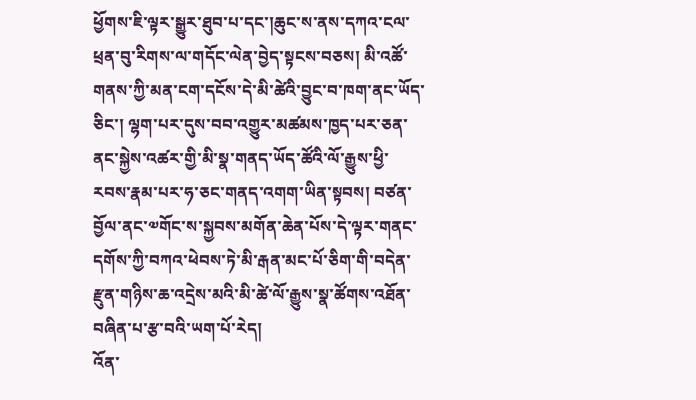ཕྱོགས་ཇི་ལྟར་སྒྱུར་ཐུབ་པ་དང་།ཆུང་ས་ནས་དཀའ་ངལ་ཕྲན་བུ་རིགས་ལ་གདོང་ལེན་བྱེད་སྟངས་བཅས། མི་འཚོ་གནས་ཀྱི་མན་ངག་དངོས་དེ་མི་ཚེའི་བྱུང་བ་ཁག་ནང་ཡོད་ཅིང་། ལྷག་པར་དུས་བབ་འགྱུར་མཚམས་ཁྱད་པར་ཅན་ནང་སྐྱེས་འཚར་གྱི་མི་སྣ་གནད་ཡོད་ཚོའི་ལོ་རྒྱུས་ཕྱི་རབས་རྣམ་པར་ཧ་ཅང་གནད་འགག་ཡིན་སྟབས། བཙན་བྱོལ་ནང་༧གོང་ས་སྐྱབས་མགོན་ཆེན་པོས་དེ་ལྟར་གནང་དགོས་ཀྱི་བཀའ་ཕེབས་ཏེ་མི་རྒན་མང་པོ་ཅིག་གི་བདེན་རྫུན་གཉིས་ཆ་འདྲེས་མའི་མི་ཚེ་ལོ་རྒྱུས་སྣ་ཚོགས་འཐོན་བཞིན་པ་རྩ་བའི་ཡག་པོ་རེད།
འོན་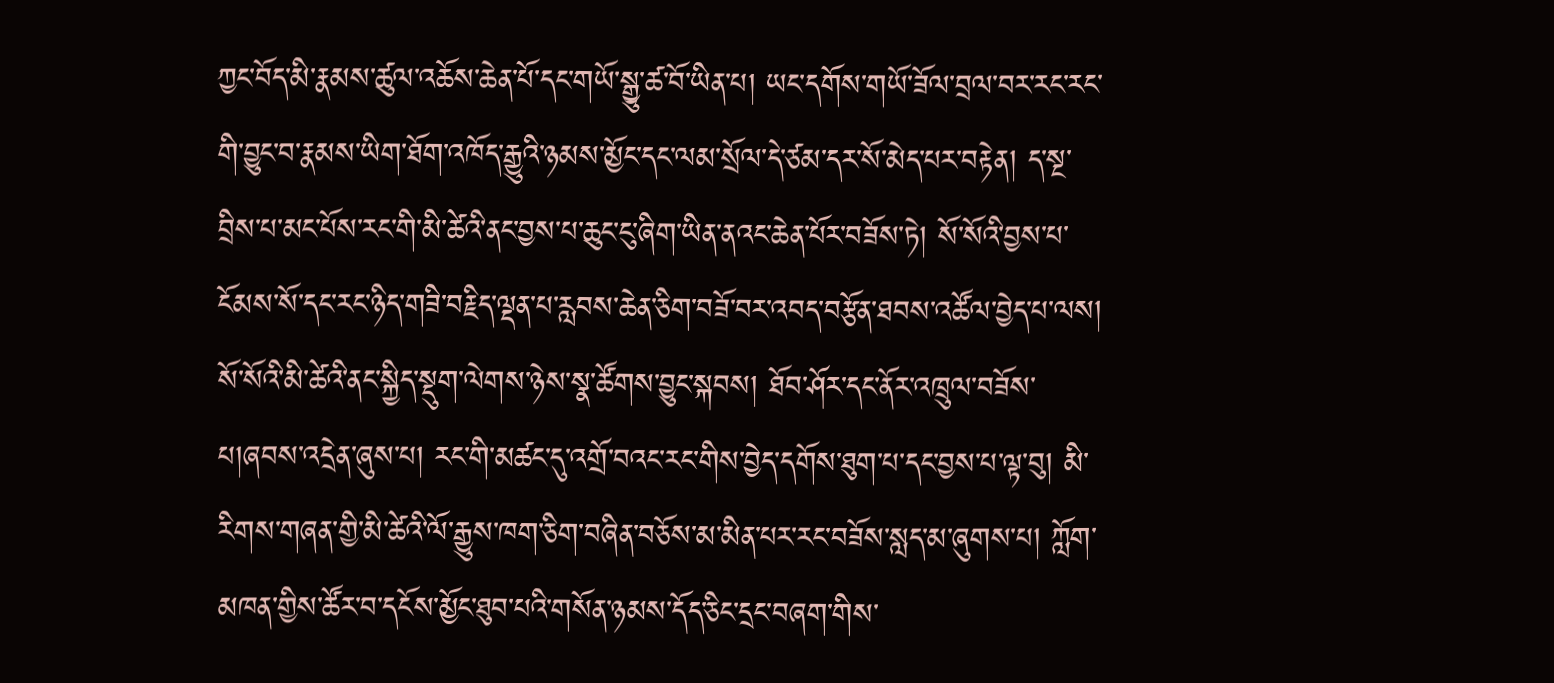ཀྱང་བོད་མི་རྣམས་ཚུལ་འཆོས་ཆེན་པོ་དང་གཡོ་སྒྱུ་ཚ་བོ་ཡིན་པ། ཡང་དགོས་གཡོ་ཟོལ་བྲལ་བར་རང་རང་གི་བྱུང་བ་རྣམས་ཡིག་ཐོག་འཁོད་རྒྱུའི་ཉམས་མྱོང་དང་ལམ་སྲོལ་དེ་ཙམ་དར་སོ་མེད་པར་བརྟེན། ད་སྔ་བྲིས་པ་མང་པོས་རང་གི་མི་ཚེའི་ནང་བྱས་པ་ཆུང་ངུ་ཞིག་ཡིན་ནའང་ཆེན་པོར་བཟོས་ཏེ། སོ་སོའི་བྱས་པ་ངོམས་སོ་དང་རང་ཉིད་གཟི་བརྗིད་ལྡན་པ་རླབས་ཆེན་ཅིག་བཟོ་བར་འབད་བརྩོན་ཐབས་འཚོལ་བྱེད་པ་ལས། སོ་སོའི་མི་ཚེའི་ནང་སྐྱིད་སྡུག་ལེགས་ཉེས་སྣ་ཚོགས་བྱུང་སྐབས། ཐོབ་ཤོར་དང་ནོར་འཁྲུལ་བཟོས་པ།ཞབས་འདྲེན་ཞུས་པ། རང་གི་མཚང་དུ་འགྲོ་བའང་རང་གིས་བྱེད་དགོས་ཐུག་པ་དང་བྱས་པ་ལྟ་བུ། མི་རིགས་གཞན་གྱི་མི་ཚེའི་ལོ་རྒྱུས་ཁག་ཅིག་བཞིན་བཅོས་མ་མིན་པར་རང་བཟོས་སླད་མ་ཞུགས་པ། ཀློག་མཁན་གྱིས་ཚོར་བ་དངོས་མྱོང་ཐུབ་པའི་གསོན་ཉམས་དོད་ཅིང་དྲང་བཞག་གིས་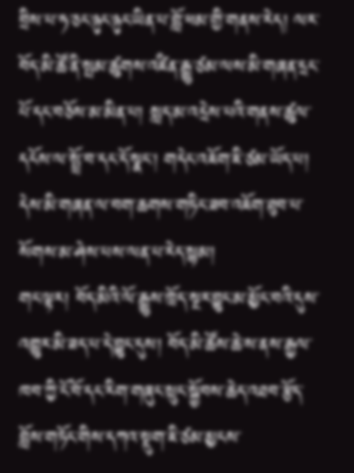བྲིས་པ་ཧ་ཅང་ཉུང་ཉུང་ཡིན་པ་བློ་ཕམ་གྱི་གནས་རེད། ལར་བོད་མི་ཚོ་ནི་སྤམ་ཚུགས་འཛིན་རྒྱུ་ཙམ་ལས་མི་གཞན་དྲང་པོ་དང་བཅོས་མ་མིན་པ། སླད་མ་འདྲེས་པའི་གནས་ཚུལ་དངོས་ལ་སྤྲོ་བ་དང་དོ་སྣང་། གདེང་འཇོག་ཇི་ཙམ་ཡོད་པ། དེས་མི་གཞན་ལ་བག་ཆགས་གཏིང་ཟབ་འཇོག་ཐུབ་པ་སོགས་མ་ཤེས་པས་ལན་པ་རེད་སྙམ།
གང་ལྟར། བོད་མིའི་ལོ་རྒྱུས་ཁྲོད་སྔར་བྱུང་མ་མྱོང་བའི་དུས་འགྱུར་མི་ཟད་པ་དེ་བྱུང་དུས། བོད་མི་ཚོས་ཆེ་ས་ནས་རྒྱལ་ཁབ་ཀྱི་ངོ་བོ་དང་རིག་གཞུང་སྲུང་སྐྱོབས་ཆེད་འཐབ་རྩོད་བློས་གཏོང་གིས་དཀའ་སྡུག་ཇི་ཙམ་མྱངས་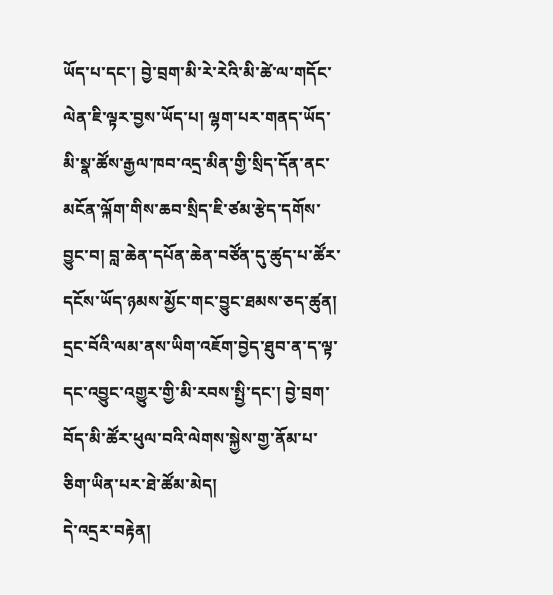ཡོད་པ་དང་། བྱེ་བྲག་མི་རེ་རེའི་མི་ཚེ་ལ་གདོང་ལེན་ཇི་ལྟར་བྱས་ཡོད་པ། ལྷག་པར་གནད་ཡོད་མི་སྣ་ཚོས་རྒྱལ་ཁབ་འདྲ་མིན་གྱི་སྲིད་དོན་ནང་མངོན་ལྐོག་གིས་ཆབ་སྲིད་ཇི་ཙམ་རྩེད་དགོས་བྱུང་བ། བླ་ཆེན་དཔོན་ཆེན་བཙོན་དུ་ཚུད་པ་ཚོར་དངོས་ཡོད་ཉམས་མྱོང་གང་བྱུང་ཐམས་ཅད་ཚུན། དྲང་བོའི་ལམ་ནས་ཡིག་འཇོག་བྱེད་ཐུབ་ན་ད་ལྟ་དང་འབྱུང་འགྱུར་གྱི་མི་རབས་སྤྱི་དང་། བྱེ་བྲག་བོད་མི་ཚོར་ཕུལ་བའི་ལེགས་སྐྱེས་གྱ་ནོམ་པ་ཅིག་ཡིན་པར་ཐེ་ཚོམ་མེད།
དེ་འདྲར་བརྟེན།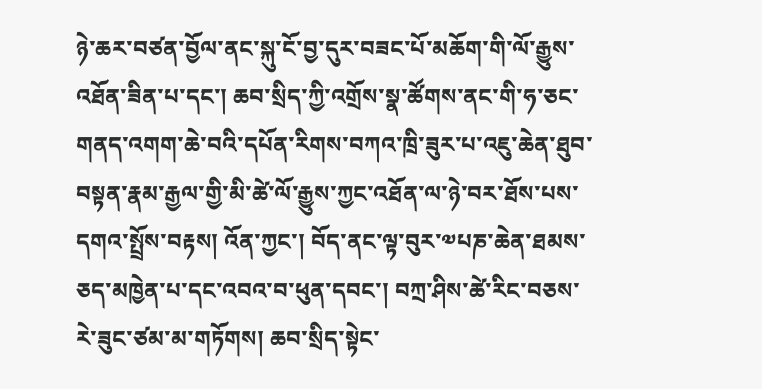ཉེ་ཆར་བཙན་བྱོལ་ནང་སྐུ་ངོ་བྱ་དུར་བཟང་པོ་མཆོག་གི་ལོ་རྒྱུས་འཐོན་ཟིན་པ་དང་། ཆབ་སྲིད་ཀྱི་འགྲོས་སྣ་ཚོགས་ནང་གི་ཧ་ཅང་གནད་འགག་ཆེ་བའི་དཔོན་རིགས་བཀའ་ཁྲི་ཟུར་པ་འཇུ་ཆེན་ཐུབ་བསྟན་རྣམ་རྒྱལ་གྱི་མི་ཚེ་ལོ་རྒྱུས་ཀྱང་འཐོན་ལ་ཉེ་བར་ཐོས་པས་དགའ་སྤྲོས་བརྟས། འོན་ཀྱང་། བོད་ནང་ལྟ་བུར་༧པཎ་ཆེན་ཐམས་ཅད་མཁྱེན་པ་དང་འབའ་བ་ཕུན་དབང་། བཀྲ་ཤིས་ཚེ་རིང་བཅས་རེ་ཟུང་ཙམ་མ་གཏོགས། ཆབ་སྲིད་སྟེང་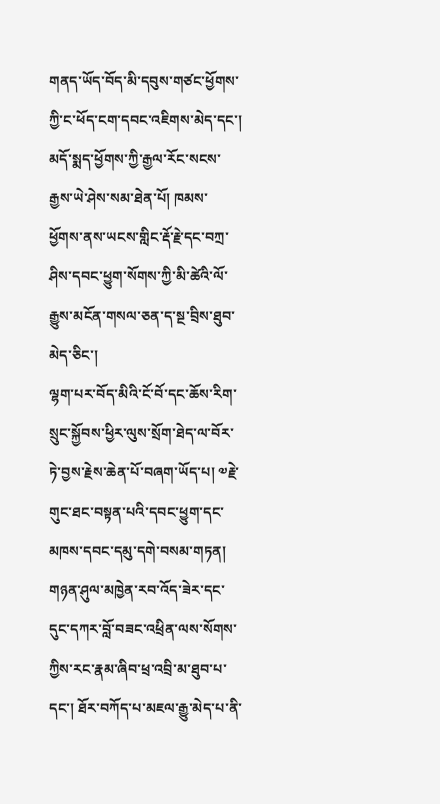གནད་ཡོད་བོད་མི་དབུས་གཙང་ཕྱོགས་ཀྱི་ང་ཕོད་ངག་དབང་འཇིགས་མེད་དང་། མདོ་སྨད་ཕྱོགས་ཀྱི་རྒྱལ་རོང་སངས་རྒྱས་ཡེ་ཤེས་སམ་ཐེན་པོ། ཁམས་ཕྱོགས་ནས་ཡངས་གླིང་རྡོ་རྗེ་དང་བཀྲ་ཤིས་དབང་ཕྱུག་སོགས་ཀྱི་མི་ཚེའི་ལོ་རྒྱུས་མངོན་གསལ་ཅན་ད་སྔ་བྲིས་ཐུབ་མེད་ཅིང་།
ལྷག་པར་བོད་མིའི་ངོ་བོ་དང་ཆོས་རིག་སྲུང་སྐྱོབས་ཕྱིར་ལུས་སྲོག་ཐེད་ལ་བོར་ཏེ་བྱས་རྗེས་ཆེན་པོ་བཞག་ཡོད་པ། ༧རྗེ་གུང་ཐང་བསྟན་པའི་དབང་ཕྱུག་དང་མཁས་དབང་དམུ་དགེ་བསམ་གཏན། གཉན་ཤུལ་མཁྱེན་རབ་འོད་ཟེར་དང་དུང་དཀར་བློ་བཟང་འཕྲིན་ལས་སོགས་ཀྱིས་རང་རྣམ་ཞིབ་ཕྲ་འབྲི་མ་ཐུབ་པ་དང་། ཐོར་བཀོད་པ་མཇལ་རྒྱུ་མེད་པ་ནི་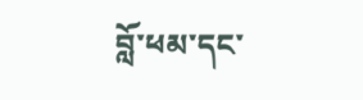བློ་ཕམ་དང་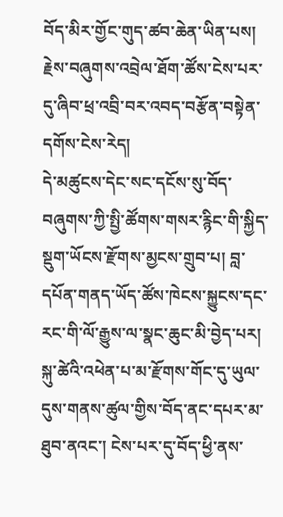བོད་མིར་གྱོང་གུད་ཚབ་ཆེན་ཡིན་པས། རྗེས་བཞུགས་འབྲེལ་ཐོག་ཚོས་ངེས་པར་དུ་ཞིབ་ཕྲ་འབྲི་བར་འབད་བརྩོན་བསྟེན་དགོས་ངེས་རེད།
དེ་མཚུངས་དེང་སང་དངོས་སུ་བོད་བཞུགས་ཀྱི་སྤྱི་ཚོགས་གསར་རྙིང་གི་སྐྱིད་སྡུག་ཡོངས་རྫོགས་མྱངས་གྲུབ་པ། བླ་དཔོན་གནད་ཡོད་ཚོས་ཁེངས་སྐྱུངས་དང་རང་གི་ལོ་རྒྱུས་ལ་སྣང་ཆུང་མི་བྱེད་པར། སྐུ་ཚེའི་འཕེན་པ་མ་རྫོགས་གོང་དུ་ཡུལ་དུས་གནས་ཚུལ་གྱིས་བོད་ནང་དཔར་མ་ཐུབ་ནའང་། ངེས་པར་དུ་བོད་ཕྱི་ནས་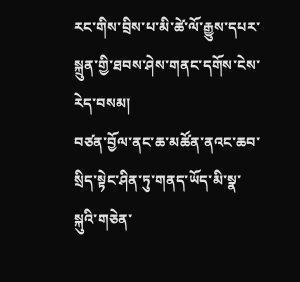རང་གིས་བྲིས་པ་མི་ཚེ་ལོ་རྒྱུས་དཔར་སྐྲུན་གྱི་ཐབས་ཤེས་གནང་དགོས་ངེས་རེད་བསམ།
བཙན་བྱོལ་ནང་ཆ་མཚོན་ནའང་ཆབ་སྲིད་སྟེང་ཤིན་ཏུ་གནད་ཡོད་མི་སྣ་སྐུའི་གཅེན་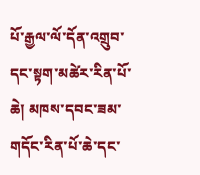པོ་རྒྱལ་ལོ་དོན་འགྲུབ་དང་སྟག་མཚེར་རིན་པོ་ཆེ། མཁས་དབང་ཟམ་གདོང་རིན་པོ་ཆེ་དང་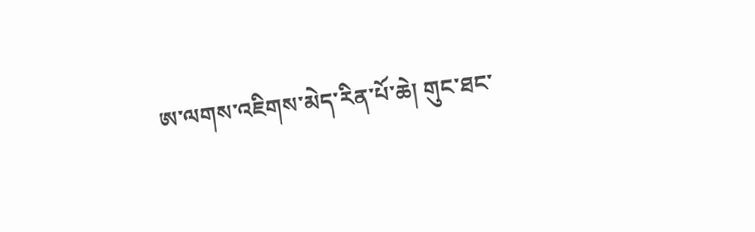ཨ་ལགས་འཇིགས་མེད་རིན་པོ་ཆེ། གུང་ཐང་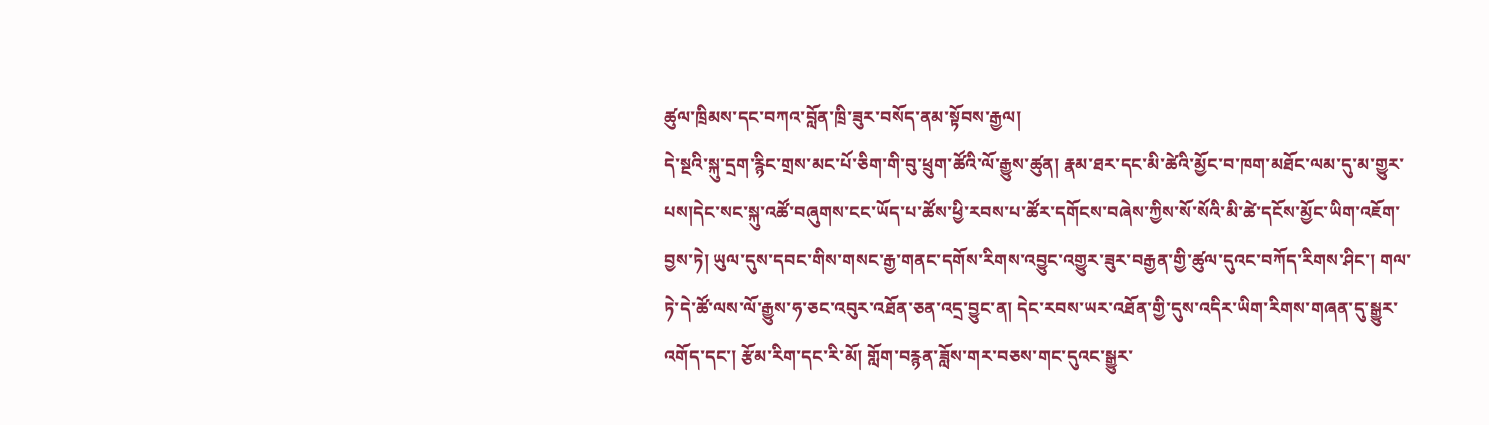ཚུལ་ཁྲིམས་དང་བཀའ་བློན་ཁྲི་ཟུར་བསོད་ནམ་སྟོབས་རྒྱལ།
དེ་སྔའི་སྐུ་དྲག་རྙིང་གྲས་མང་པོ་ཅིག་གི་བུ་ཕྲུག་ཚོའི་ལོ་རྒྱུས་ཚུན། རྣམ་ཐར་དང་མི་ཚེའི་མྱོང་བ་ཁག་མཐོང་ལམ་དུ་མ་གྱུར་པས།དེང་སང་སྐུ་འཚོ་བཞུགས་ངང་ཡོད་པ་ཚོས་ཕྱི་རབས་པ་ཚོར་དགོངས་བཞེས་ཀྱིས་སོ་སོའི་མི་ཚེ་དངོས་མྱོང་ཡིག་འཇོག་བྱས་ཏེ། ཡུལ་དུས་དབང་གིས་གསང་རྒྱ་གནང་དགོས་རིགས་འབྱུང་འགྱུར་ཟུར་བརྒྱན་གྱི་ཚུལ་དུའང་བཀོད་རིགས་ཤིང་། གལ་ཏེ་དེ་ཚོ་ལས་ལོ་རྒྱུས་ཧ་ཅང་འབུར་འཐོན་ཅན་འདྲ་བྱུང་ན། དེང་རབས་ཡར་འཐོན་གྱི་དུས་འདིར་ཡིག་རིགས་གཞན་དུ་སྒྱུར་འགོད་དང་། རྩོམ་རིག་དང་རི་མོ། གློག་བརྙན་ཟློས་གར་བཅས་གང་དུའང་སྒྱུར་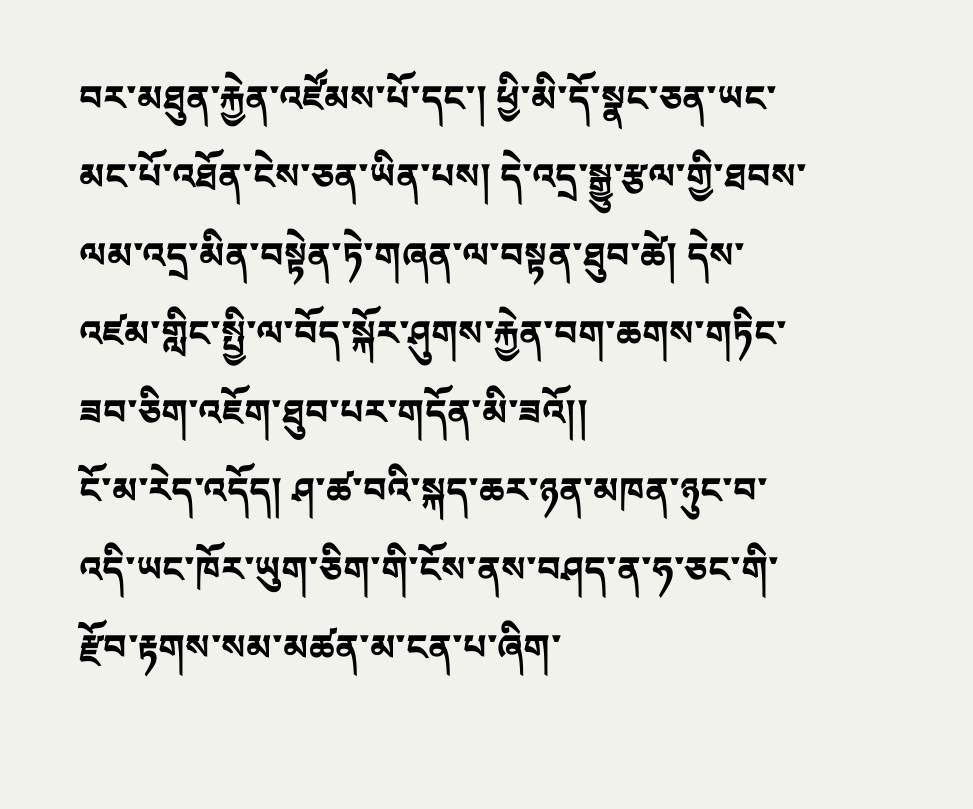བར་མཐུན་རྐྱེན་འཛོམས་པོ་དང་། ཕྱི་མི་དོ་སྣང་ཅན་ཡང་མང་པོ་འཐོན་ངེས་ཅན་ཡིན་པས། དེ་འདྲ་སྒྱུ་རྩལ་གྱི་ཐབས་ལམ་འདྲ་མིན་བསྟེན་ཏེ་གཞན་ལ་བསྟན་ཐུབ་ཚེ། དེས་འཛམ་གླིང་སྤྱི་ལ་བོད་སྐོར་ཤུགས་རྐྱེན་བག་ཆགས་གཏིང་ཟབ་ཅིག་འཇོག་ཐུབ་པར་གདོན་མི་ཟའོ།།
ངོ་མ་རེད་འདོད། ཤ་ཚ་བའི་སྐད་ཆར་ཉན་མཁན་ཉུང་བ་འདི་ཡང་ཁོར་ཡུག་ཅིག་གི་ངོས་ནས་བཤད་ན་ཧ་ཅང་གི་རྫོབ་རྟགས་སམ་མཚན་མ་ངན་པ་ཞིག་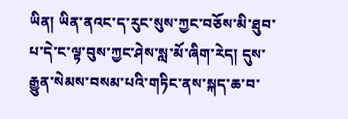ཡིན། ཡིན་ནའང་ད་རུང་སུས་ཀྱང་བཅོས་མི་ཐུབ་པ་དེ་ང་ལྟ་བུས་ཀྱང་ཤེས་སླ་མོ་ཞིག་རེད། དུས་རྒྱུན་སེམས་བསམ་པའི་གཏིང་ནས་སྐད་ཆ་བ་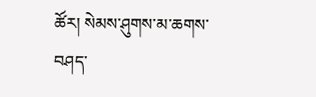ཚོར། སེམས་ཤུགས་མ་ཆགས་བཤད་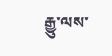རྒྱུ་ལས་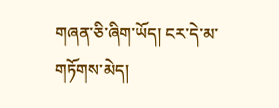གཞན་ཅི་ཞིག་ཡོད། ངར་དེ་མ་གཏོགས་མེད།